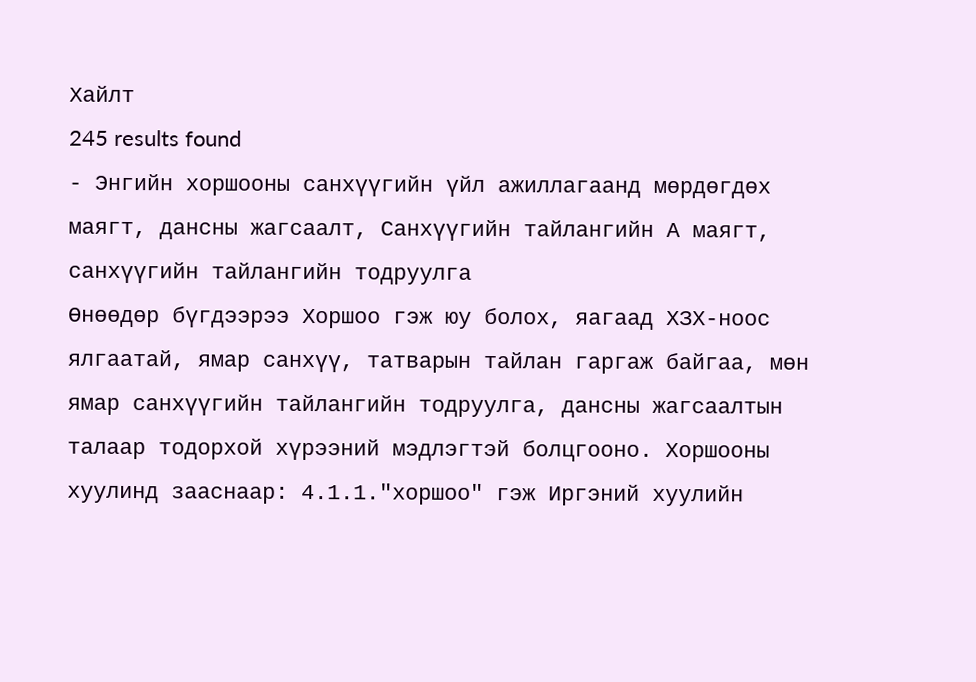Хайлт
245 results found
- Энгийн хоршооны санхүүгийн үйл ажиллагаанд мөрдөгдөх маягт, дансны жагсаалт, Санхүүгийн тайлангийн А маягт, санхүүгийн тайлангийн тодруулга
Өнөөдөр бүгдээрээ Хоршоо гэж юу болох, яагаад ХЗХ-ноос ялгаатай, ямар санхүү, татварын тайлан гаргаж байгаа, мөн ямар санхүүгийн тайлангийн тодруулга, дансны жагсаалтын талаар тодорхой хүрээний мэдлэгтэй болцгооно. Хоршооны хуулинд зааснаар: 4.1.1."хоршоо" гэж Иргэний хуулийн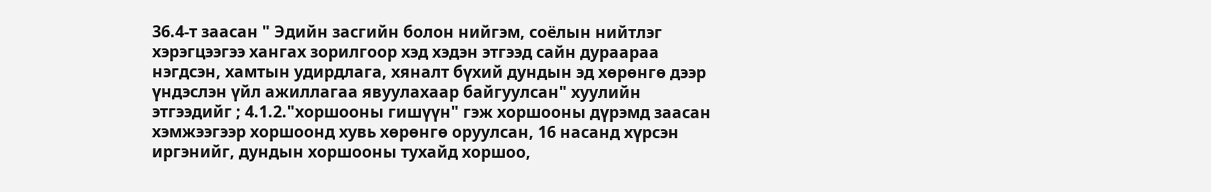36.4-т заасан " Эдийн засгийн болон нийгэм, соёлын нийтлэг хэрэгцээгээ хангах зорилгоор хэд хэдэн этгээд сайн дураараа нэгдсэн, хамтын удирдлага, хяналт бүхий дундын эд хөрөнгө дээр үндэслэн үйл ажиллагаа явуулахаар байгуулсан" хуулийн этгээдийг ; 4.1.2."хоршооны гишүүн" гэж хоршооны дүрэмд заасан хэмжээгээр хоршоонд хувь хөрөнгө оруулсан, 16 насанд хүрсэн иргэнийг, дундын хоршооны тухайд хоршоо,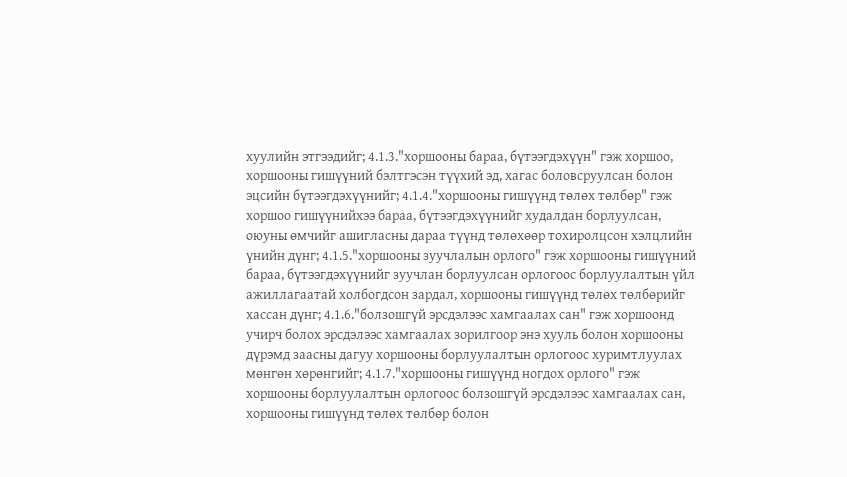хуулийн этгээдийг; 4.1.3."хоршооны бараа, бүтээгдэхүүн" гэж хоршоо, хоршооны гишүүний бэлтгэсэн түүхий эд, хагас боловсруулсан болон эцсийн бүтээгдэхүүнийг; 4.1.4."хоршооны гишүүнд төлөх төлбөр" гэж хоршоо гишүүнийхээ бараа, бүтээгдэхүүнийг худалдан борлуулсан, оюуны өмчийг ашигласны дараа түүнд төлөхөөр тохиролцсон хэлцлийн үнийн дүнг; 4.1.5."хоршооны зуучлалын орлого" гэж хоршооны гишүүний бараа, бүтээгдэхүүнийг зуучлан борлуулсан орлогоос борлуулалтын үйл ажиллагаатай холбогдсон зардал, хоршооны гишүүнд төлөх төлбөрийг хассан дүнг; 4.1.6."болзошгүй эрсдэлээс хамгаалах сан" гэж хоршоонд учирч болох эрсдэлээс хамгаалах зорилгоор энэ хууль болон хоршооны дүрэмд заасны дагуу хоршооны борлуулалтын орлогоос хуримтлуулах мөнгөн хөрөнгийг; 4.1.7."хоршооны гишүүнд ногдох орлого" гэж хоршооны борлуулалтын орлогоос болзошгүй эрсдэлээс хамгаалах сан, хоршооны гишүүнд төлөх төлбөр болон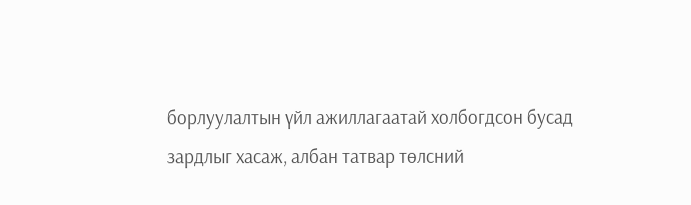борлуулалтын үйл ажиллагаатай холбогдсон бусад зардлыг хасаж, албан татвар төлсний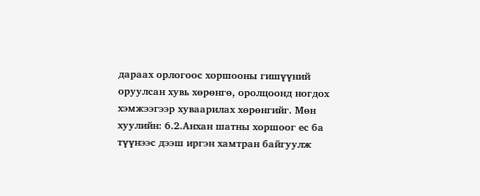дараах орлогоос хоршооны гишүүний оруулсан хувь хөрөнгө, оролцоонд ногдох хэмжээгээр хуваарилах хөрөнгийг. Мөн хуулийн: 6.2.Анхан шатны хоршоог ес ба түүнээс дээш иргэн хамтран байгуулж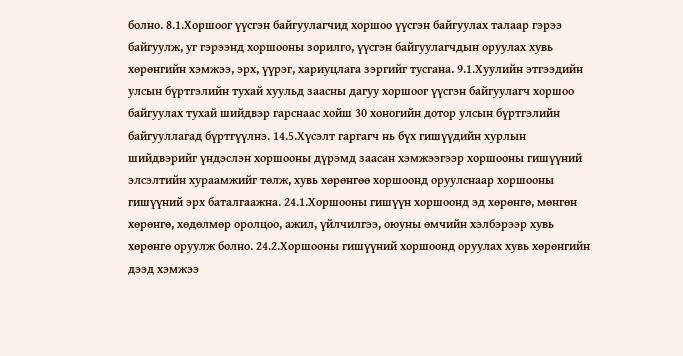болно. 8.1.Хоршоог үүсгэн байгуулагчид хоршоо үүсгэн байгуулах талаар гэрээ байгуулж, уг гэрээнд хоршооны зорилго, үүсгэн байгуулагчдын оруулах хувь хөрөнгийн хэмжээ, эрх, үүрэг, хариуцлага зэргийг тусгана. 9.1.Хуулийн этгээдийн улсын бүртгэлийн тухай хуульд заасны дагуу хоршоог үүсгэн байгуулагч хоршоо байгуулах тухай шийдвэр гарснаас хойш 30 хоногийн дотор улсын бүртгэлийн байгууллагад бүртгүүлнэ. 14.5.Хүсэлт гаргагч нь бүх гишүүдийн хурлын шийдвэрийг үндэслэн хоршооны дүрэмд заасан хэмжээгээр хоршооны гишүүний элсэлтийн хураамжийг төлж, хувь хөрөнгөө хоршоонд оруулснаар хоршооны гишүүний эрх баталгаажна. 24.1.Хоршооны гишүүн хоршоонд эд хөрөнгө, мөнгөн хөрөнгө, хөдөлмөр оролцоо, ажил, үйлчилгээ, оюуны өмчийн хэлбэрээр хувь хөрөнгө оруулж болно. 24.2.Хоршооны гишүүний хоршоонд оруулах хувь хөрөнгийн дээд хэмжээ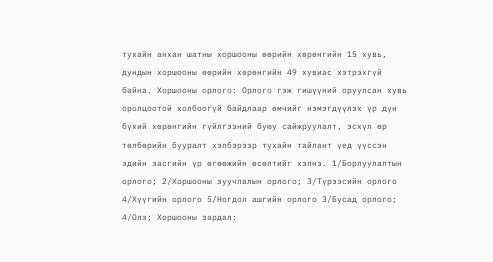тухайн анхан шатны хоршооны өөрийн хөрөнгийн 15 хувь, дундын хоршооны өөрийн хөрөнгийн 49 хувиас хэтрэхгүй байна. Хоршооны орлого: Орлого гэж гишүүний оруулсан хувь оролцоотой холбоогүй байдлаар өмчийг нэмэгдүүлэх үр дүн бүхий хөрөнгийн гүйлгээний буюу сайжруулалт, эсхүл өр төлбөрийн бууралт хэлбэрээр тухайн тайлант үед үүссэн эдийн засгийн үр өгөөжийн өсөлтийг хэлнэ. 1/Борлуулалтын орлого; 2/Хоршооны зуучлалын орлого; 3/Түрээсийн орлого 4/Хүүгийн орлого 5/Ногдол ашгийн орлого З/Бусад орлого; 4/Олз; Хоршооны зардал: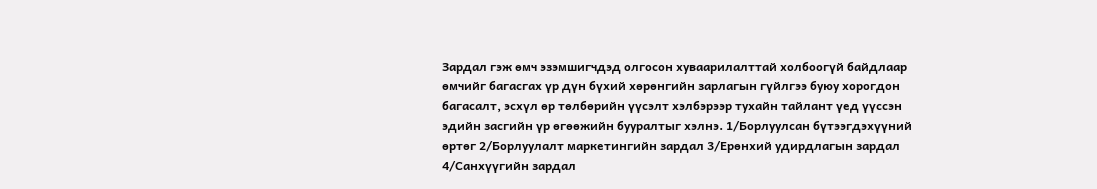Зардал гэж өмч эзэмшигчдэд олгосон хуваарилалттай холбоогүй байдлаар өмчийг багасгах үр дүн бүхий хөрөнгийн зарлагын гүйлгээ буюу хорогдон багасалт, эсхүл өр төлбөрийн үүсэлт хэлбэрээр тухайн тайлант үед үүссэн эдийн засгийн үр өгөөжийн бууралтыг хэлнэ. 1/Борлуулсан бүтээгдэхүүний өртөг 2/Борлуулалт маркетингийн зардал 3/Ерөнхий удирдлагын зардал 4/Санхүүгийн зардал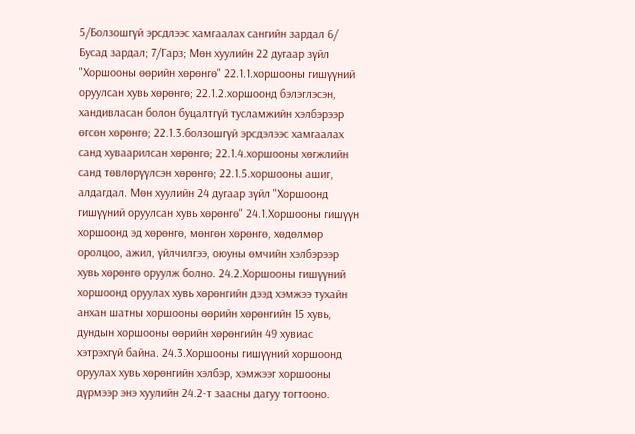5/Болзошгүй эрсдлээс хамгаалах сангийн зардал 6/ Бусад зардал; 7/Гарз; Мөн хуулийн 22 дугаар зүйл "Хоршооны өөрийн хөрөнгө" 22.1.1.хоршооны гишүүний оруулсан хувь хөрөнгө; 22.1.2.хоршоонд бэлэглэсэн, хандивласан болон буцалтгүй тусламжийн хэлбэрээр өгсөн хөрөнгө; 22.1.3.болзошгүй эрсдэлээс хамгаалах санд хуваарилсан хөрөнгө; 22.1.4.хоршооны хөгжлийн санд төвлөрүүлсэн хөрөнгө; 22.1.5.хоршооны ашиг, алдагдал. Мөн хуулийн 24 дугаар зүйл "Хоршоонд гишүүний оруулсан хувь хөрөнгө" 24.1.Хоршооны гишүүн хоршоонд эд хөрөнгө, мөнгөн хөрөнгө, хөдөлмөр оролцоо, ажил, үйлчилгээ, оюуны өмчийн хэлбэрээр хувь хөрөнгө оруулж болно. 24.2.Хоршооны гишүүний хоршоонд оруулах хувь хөрөнгийн дээд хэмжээ тухайн анхан шатны хоршооны өөрийн хөрөнгийн 15 хувь, дундын хоршооны өөрийн хөрөнгийн 49 хувиас хэтрэхгүй байна. 24.3.Хоршооны гишүүний хоршоонд оруулах хувь хөрөнгийн хэлбэр, хэмжээг хоршооны дүрмээр энэ хуулийн 24.2-т заасны дагуу тогтооно.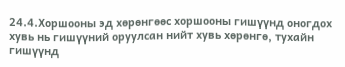24.4.Хоршооны эд хөрөнгөөс хоршооны гишүүнд оногдох хувь нь гишүүний оруулсан нийт хувь хөрөнгө, тухайн гишүүнд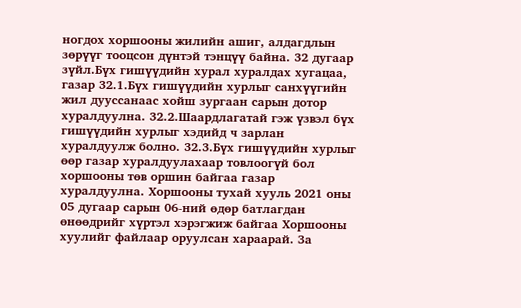ногдох хоршооны жилийн ашиг, алдагдлын зөрүүг тооцсон дүнтэй тэнцүү байна. 32 дугаар зүйл.Бүх гишүүдийн хурал хуралдах хугацаа, газар 32.1.Бүх гишүүдийн хурлыг санхүүгийн жил дууссанаас хойш зургаан сарын дотор хуралдуулна. 32.2.Шаардлагатай гэж үзвэл бүх гишүүдийн хурлыг хэдийд ч зарлан хуралдуулж болно. 32.3.Бүх гишүүдийн хурлыг өөр газар хуралдуулахаар товлоогүй бол хоршооны төв оршин байгаа газар хуралдуулна. Хоршооны тухай хууль 2021 оны 05 дугаар сарын 06-ний өдөр батлагдан өнөөдрийг хүртэл хэрэгжиж байгаа Хоршооны хуулийг файлаар оруулсан хараарай. За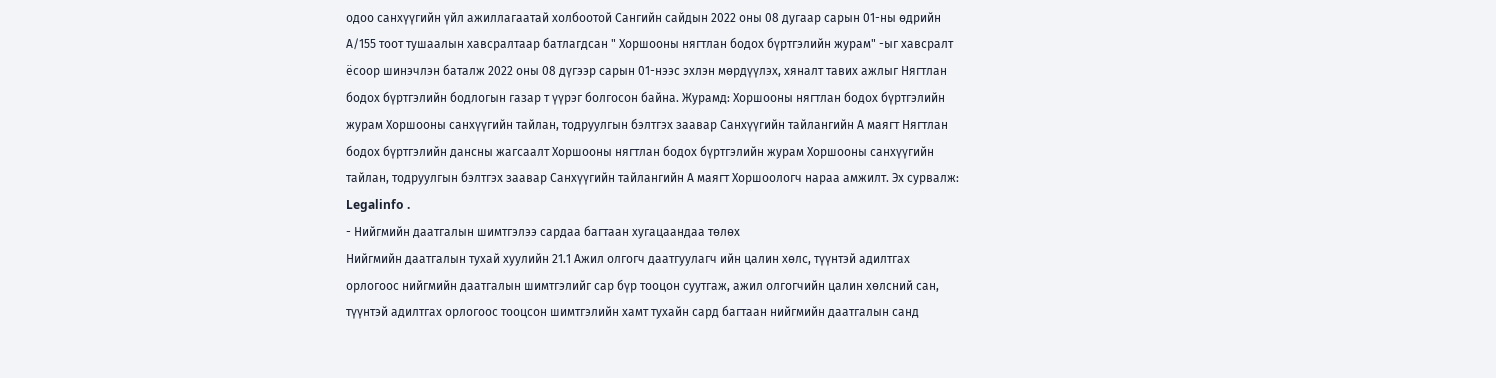одоо санхүүгийн үйл ажиллагаатай холбоотой Сангийн сайдын 2022 оны 08 дугаар сарын 01-ны өдрийн А/155 тоот тушаалын хавсралтаар батлагдсан " Хоршооны нягтлан бодох бүртгэлийн журам" -ыг хавсралт ёсоор шинэчлэн баталж 2022 оны 08 дүгээр сарын 01-нээс эхлэн мөрдүүлэх, хяналт тавих ажлыг Нягтлан бодох бүртгэлийн бодлогын газар т үүрэг болгосон байна. Журамд: Хоршооны нягтлан бодох бүртгэлийн журам Хоршооны санхүүгийн тайлан, тодруулгын бэлтгэх заавар Санхүүгийн тайлангийн А маягт Нягтлан бодох бүртгэлийн дансны жагсаалт Хоршооны нягтлан бодох бүртгэлийн журам Хоршооны санхүүгийн тайлан, тодруулгын бэлтгэх заавар Санхүүгийн тайлангийн А маягт Хоршоологч нараа амжилт. Эх сурвалж: Legalinfo .
- Нийгмийн даатгалын шимтгэлээ сардаа багтаан хугацаандаа төлөх
Нийгмийн даатгалын тухай хуулийн 21.1 Ажил олгогч даатгуулагч ийн цалин хөлс, түүнтэй адилтгах орлогоос нийгмийн даатгалын шимтгэлийг сар бүр тооцон суутгаж, ажил олгогчийн цалин хөлсний сан, түүнтэй адилтгах орлогоос тооцсон шимтгэлийн хамт тухайн сард багтаан нийгмийн даатгалын санд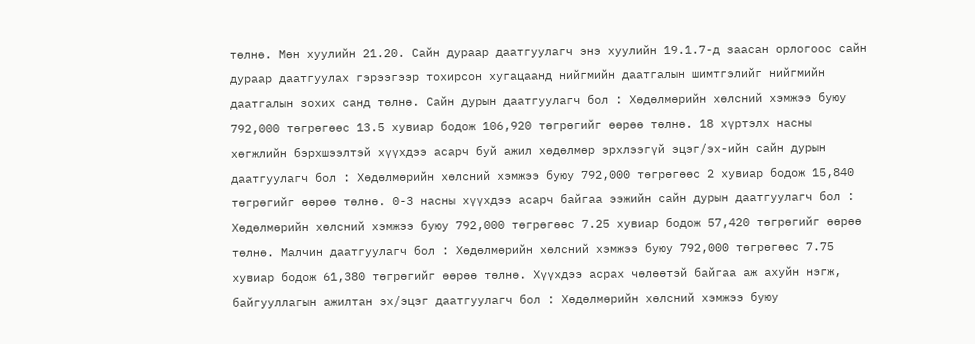төлнө. Мөн хуулийн 21.20. Сайн дураар даатгуулагч энэ хуулийн 19.1.7-д заасан орлогоос сайн дураар даатгуулах гэрээгээр тохирсон хугацаанд нийгмийн даатгалын шимтгэлийг нийгмийн даатгалын зохих санд төлнө. Сайн дурын даатгуулагч бол : Хөдөлмөрийн хөлсний хэмжээ буюу 792,000 төгрөгөөс 13.5 хувиар бодож 106,920 төгрөгийг өөрөө төлнө. 18 хүртэлх насны хөгжлийн бэрхшээлтэй хүүхдээ асарч буй ажил хөдөлмөр эрхлээгүй эцэг/эх-ийн сайн дурын даатгуулагч бол : Хөдөлмөрийн хөлсний хэмжээ буюу 792,000 төгрөгөөс 2 хувиар бодож 15,840 төгрөгийг өөрөө төлнө. 0-3 насны хүүхдээ асарч байгаа ээжийн сайн дурын даатгуулагч бол : Хөдөлмөрийн хөлсний хэмжээ буюу 792,000 төгрөгөөс 7.25 хувиар бодож 57,420 төгрөгийг өөрөө төлнө. Малчин даатгуулагч бол : Хөдөлмөрийн хөлсний хэмжээ буюу 792,000 төгрөгөөс 7.75 хувиар бодож 61,380 төгрөгийг өөрөө төлнө. Хүүхдээ асрах чөлөөтэй байгаа аж ахуйн нэгж, байгууллагын ажилтан эх/эцэг даатгуулагч бол : Хөдөлмөрийн хөлсний хэмжээ буюу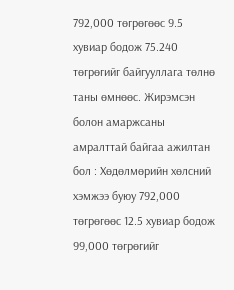792,000 төгрөгөөс 9.5 хувиар бодож 75.240 төгрөгийг байгууллага төлнө таны өмнөөс. Жирэмсэн болон амаржсаны амралттай байгаа ажилтан бол : Хөдөлмөрийн хөлсний хэмжээ буюу 792,000 төгрөгөөс 12.5 хувиар бодож 99,000 төгрөгийг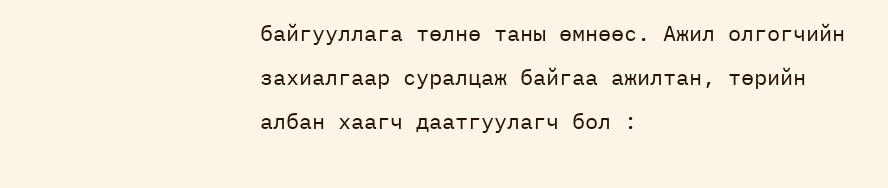байгууллага төлнө таны өмнөөс. Ажил олгогчийн захиалгаар суралцаж байгаа ажилтан, төрийн албан хаагч даатгуулагч бол :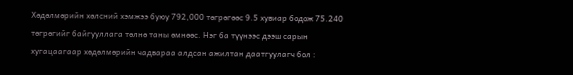Хөдөлмөрийн хөлсний хэмжээ буюу 792,000 төгрөгөөс 9.5 хувиар бодож 75.240 төгрөгийг байгууллага төлнө таны өмнөөс. Нэг ба түүнээс дээш сарын хугацаагаар хөдөлмөрийн чадвараа алдсан ажилтан даатгуулагч бол :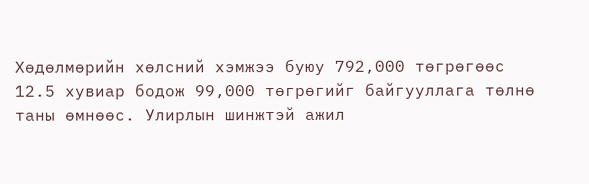Хөдөлмөрийн хөлсний хэмжээ буюу 792,000 төгрөгөөс 12.5 хувиар бодож 99,000 төгрөгийг байгууллага төлнө таны өмнөөс. Улирлын шинжтэй ажил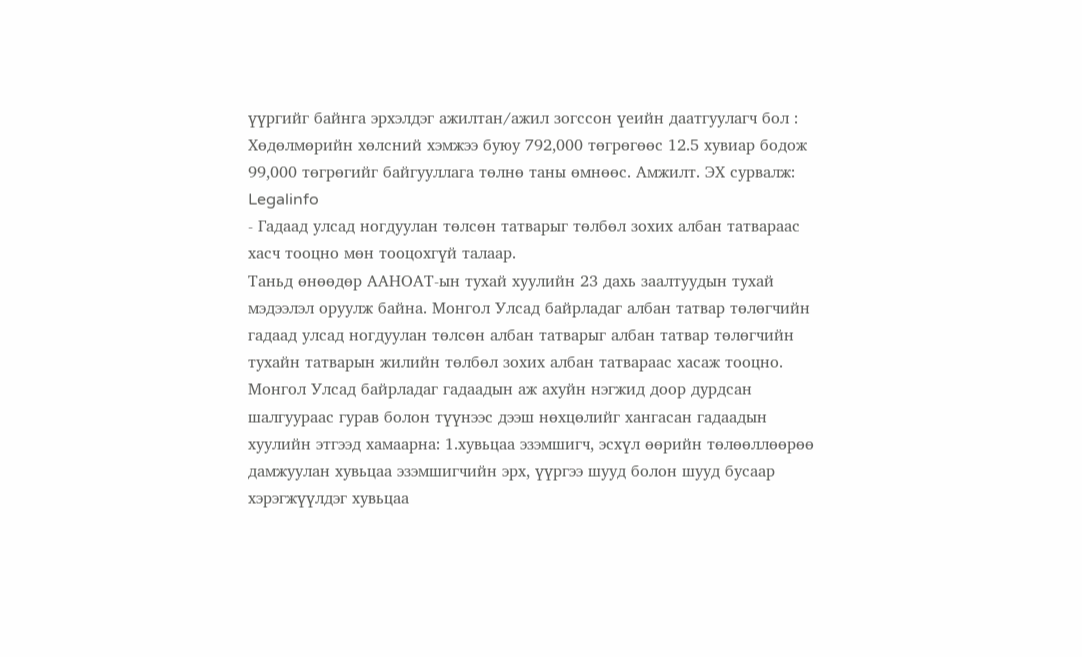үүргийг байнга эрхэлдэг ажилтан/ажил зогссон үеийн даатгуулагч бол : Хөдөлмөрийн хөлсний хэмжээ буюу 792,000 төгрөгөөс 12.5 хувиар бодож 99,000 төгрөгийг байгууллага төлнө таны өмнөөс. Амжилт. ЭХ сурвалж: Legalinfo
- Гадаад улсад ногдуулан төлсөн татварыг төлбөл зохих албан татвараас хасч тооцно мөн тооцохгүй талаар.
Таньд өнөөдөр ААНОАТ-ын тухай хуулийн 23 дахь заалтуудын тухай мэдээлэл оруулж байна. Монгол Улсад байрладаг албан татвар төлөгчийн гадаад улсад ногдуулан төлсөн албан татварыг албан татвар төлөгчийн тухайн татварын жилийн төлбөл зохих албан татвараас хасаж тооцно. Монгол Улсад байрладаг гадаадын аж ахуйн нэгжид доор дурдсан шалгуураас гурав болон түүнээс дээш нөхцөлийг хангасан гадаадын хуулийн этгээд хамаарна: 1.хувьцаа эзэмшигч, эсхүл өөрийн төлөөллөөрөө дамжуулан хувьцаа эзэмшигчийн эрх, үүргээ шууд болон шууд бусаар хэрэгжүүлдэг хувьцаа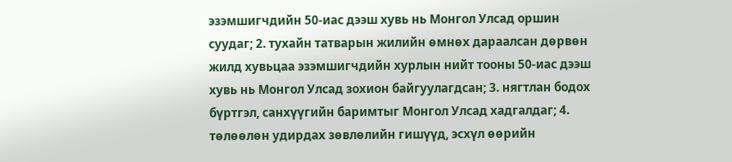эзэмшигчдийн 50-иас дээш хувь нь Монгол Улсад оршин суудаг; 2. тухайн татварын жилийн өмнөх дараалсан дөрвөн жилд хувьцаа эзэмшигчдийн хурлын нийт тооны 50-иас дээш хувь нь Монгол Улсад зохион байгуулагдсан; 3. нягтлан бодох бүртгэл, санхүүгийн баримтыг Монгол Улсад хадгалдаг; 4. төлөөлөн удирдах зөвлөлийн гишүүд, эсхүл өөрийн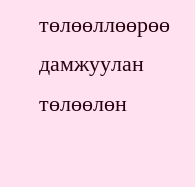төлөөллөөрөө дамжуулан төлөөлөн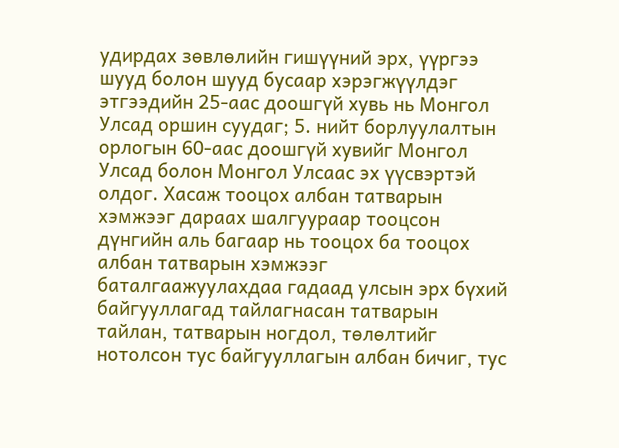удирдах зөвлөлийн гишүүний эрх, үүргээ шууд болон шууд бусаар хэрэгжүүлдэг этгээдийн 25-аас доошгүй хувь нь Монгол Улсад оршин суудаг; 5. нийт борлуулалтын орлогын 60-аас доошгүй хувийг Монгол Улсад болон Монгол Улсаас эх үүсвэртэй олдог. Хасаж тооцох албан татварын хэмжээг дараах шалгуураар тооцсон дүнгийн аль багаар нь тооцох ба тооцох албан татварын хэмжээг баталгаажуулахдаа гадаад улсын эрх бүхий байгууллагад тайлагнасан татварын тайлан, татварын ногдол, төлөлтийг нотолсон тус байгууллагын албан бичиг, тус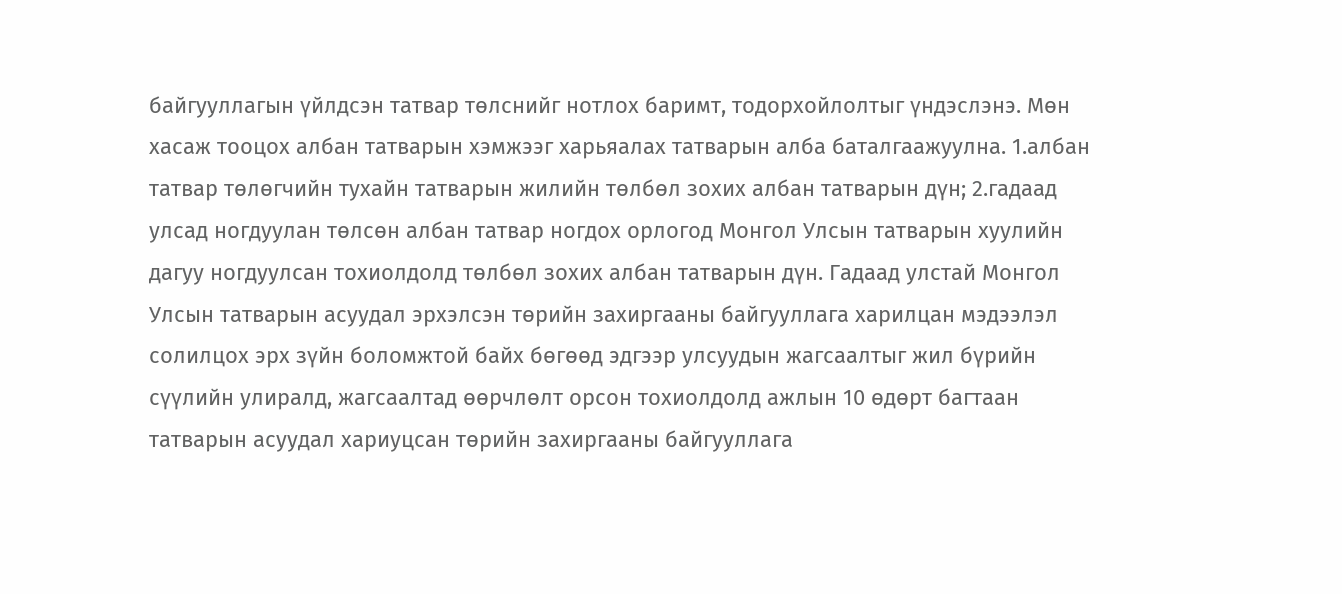байгууллагын үйлдсэн татвар төлснийг нотлох баримт, тодорхойлолтыг үндэслэнэ. Мөн хасаж тооцох албан татварын хэмжээг харьяалах татварын алба баталгаажуулна. 1.албан татвар төлөгчийн тухайн татварын жилийн төлбөл зохих албан татварын дүн; 2.гадаад улсад ногдуулан төлсөн албан татвар ногдох орлогод Монгол Улсын татварын хуулийн дагуу ногдуулсан тохиолдолд төлбөл зохих албан татварын дүн. Гадаад улстай Монгол Улсын татварын асуудал эрхэлсэн төрийн захиргааны байгууллага харилцан мэдээлэл солилцох эрх зүйн боломжтой байх бөгөөд эдгээр улсуудын жагсаалтыг жил бүрийн сүүлийн улиралд, жагсаалтад өөрчлөлт орсон тохиолдолд ажлын 10 өдөрт багтаан татварын асуудал хариуцсан төрийн захиргааны байгууллага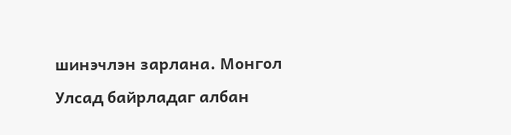шинэчлэн зарлана. Монгол Улсад байрладаг албан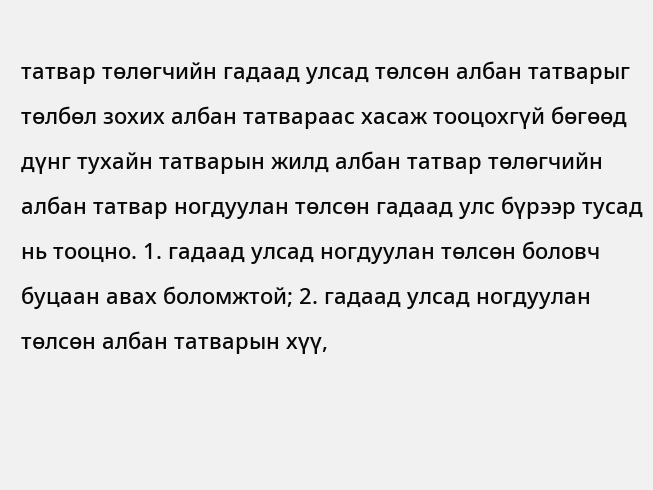татвар төлөгчийн гадаад улсад төлсөн албан татварыг төлбөл зохих албан татвараас хасаж тооцохгүй бөгөөд дүнг тухайн татварын жилд албан татвар төлөгчийн албан татвар ногдуулан төлсөн гадаад улс бүрээр тусад нь тооцно. 1. гадаад улсад ногдуулан төлсөн боловч буцаан авах боломжтой; 2. гадаад улсад ногдуулан төлсөн албан татварын хүү,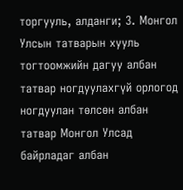торгууль, алданги; 3. Монгол Улсын татварын хууль тогтоомжийн дагуу албан татвар ногдуулахгүй орлогод ногдуулан төлсөн албан татвар Монгол Улсад байрладаг албан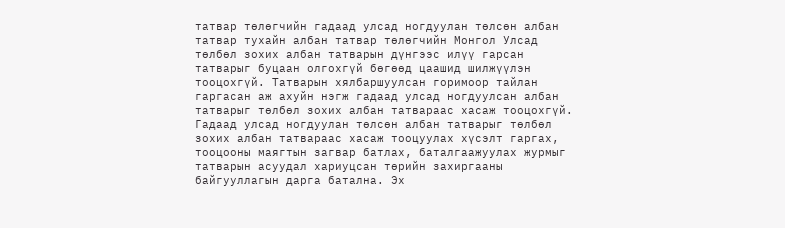татвар төлөгчийн гадаад улсад ногдуулан төлсөн албан татвар тухайн албан татвар төлөгчийн Монгол Улсад төлбөл зохих албан татварын дүнгээс илүү гарсан татварыг буцаан олгохгүй бөгөөд цаашид шилжүүлэн тооцохгүй. Татварын хялбаршуулсан горимоор тайлан гаргасан аж ахуйн нэгж гадаад улсад ногдуулсан албан татварыг төлбөл зохих албан татвараас хасаж тооцохгүй. Гадаад улсад ногдуулан төлсөн албан татварыг төлбөл зохих албан татвараас хасаж тооцуулах хүсэлт гаргах, тооцооны маягтын загвар батлах, баталгаажуулах журмыг татварын асуудал хариуцсан төрийн захиргааны байгууллагын дарга батална. Эх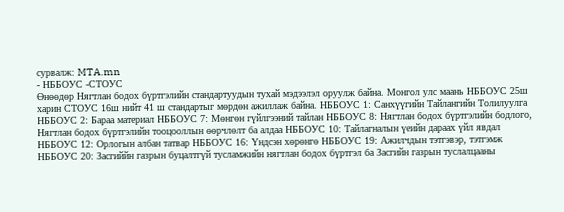сурвалж: MTA.mn
- НББОУС -СТОУС
Өнөөдөр Нягтлан бодох бүртгэлийн стандартуудын тухай мэдээлэл оруулж байна. Монгол улс маань НББОУС 25ш харин СТОУС 16ш нийт 41 ш стандартыг мөрдөн ажиллаж байна. НББОУС 1: Санхүүгийн Тайлангийн Толилуулга НББОУС 2: Бараа материал НББОУС 7: Мөнгөн гүйлгээний тайлан НББОУС 8: Нягтлан бодох бүртгэлийн бодлого, Нягтлан бодох бүртгэлийн тооцооллын өөрчлөлт ба алдаа НББОУС 10: Тайлагналын үеийн дараах үйл явдал НББОУС 12: Орлогын албан татвар НББОУС 16: Үндсэн хөрөнгө НББОУС 19: Ажилчдын тэтгэвэр, тэтгэмж НББОУС 20: Засгиййн газрын буцалтгүй тусламжийн нягтлан бодох бүртгэл ба Засгийн газрын туслалцааны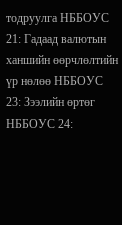тодруулга НББОУС 21: Гадаад валютын ханшийн өөрчлөлтийн үр нөлөө НББОУС 23: Зээлийн өртөг НББОУС 24: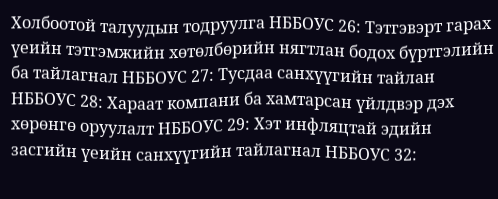Холбоотой талуудын тодруулга НББОУС 26: Тэтгэвэрт гарах үеийн тэтгэмжийн хөтөлбөрийн нягтлан бодох бүртгэлийн ба тайлагнал НББОУС 27: Тусдаа санхүүгийн тайлан НББОУС 28: Хараат компани ба хамтарсан үйлдвэр дэх хөрөнгө оруулалт НББОУС 29: Хэт инфляцтай эдийн засгийн үеийн санхүүгийн тайлагнал НББОУС 32: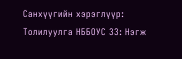Санхүүгийн хэрэглүүр: Толилуулга НББОУС 33: Нэгж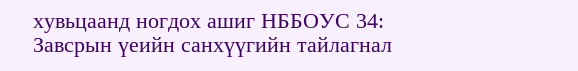хувьцаанд ногдох ашиг НББОУС 34: Завсрын үеийн санхүүгийн тайлагнал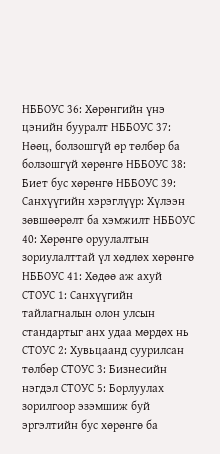НББОУС 36: Хөрөнгийн үнэ цэнийн бууралт НББОУС 37: Нөөц, болзошгүй өр төлбөр ба болзошгүй хөрөнгө НББОУС 38: Биет бус хөрөнгө НББОУС 39: Санхүүгийн хэрэглүүр: Хүлээн зөвшөөрөлт ба хэмжилт НББОУС 40: Хөрөнгө оруулалтын зориулалттай үл хөдлөх хөрөнгө НББОУС 41: Хөдөө аж ахуй СТОУС 1: Санхүүгийн тайлагналын олон улсын стандартыг анх удаа мөрдөх нь СТОУС 2: Хувьцаанд суурилсан төлбөр СТОУС 3: Бизнесийн нэгдэл СТОУС 5: Борлуулах зорилгоор эзэмшиж буй эргэлтийн бус хөрөнгө ба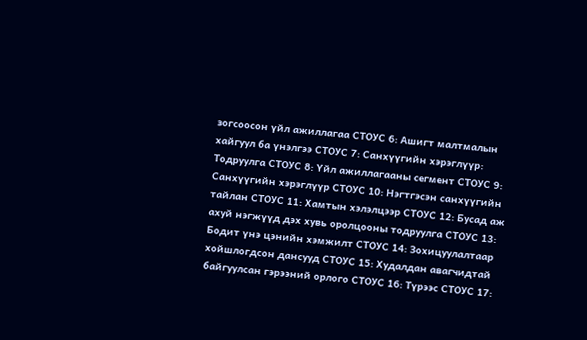зогсоосон үйл ажиллагаа СТОУС 6: Ашигт малтмалын хайгуул ба үнэлгээ СТОУС 7: Санхүүгийн хэрэглүүр: Тодруулга СТОУС 8: Үйл ажиллагааны сегмент СТОУС 9: Санхүүгийн хэрэглүүр СТОУС 10: Нэгтгэсэн санхүүгийн тайлан СТОУС 11: Хамтын хэлэлцээр СТОУС 12: Бусад аж ахуй нэгжүүд дэх хувь оролцооны тодруулга СТОУС 13: Бодит үнэ цэнийн хэмжилт СТОУС 14: Зохицуулалтаар хойшлогдсон дансууд СТОУС 15: Худалдан авагчидтай байгуулсан гэрээний орлого СТОУС 16: Түрээс СТОУС 17: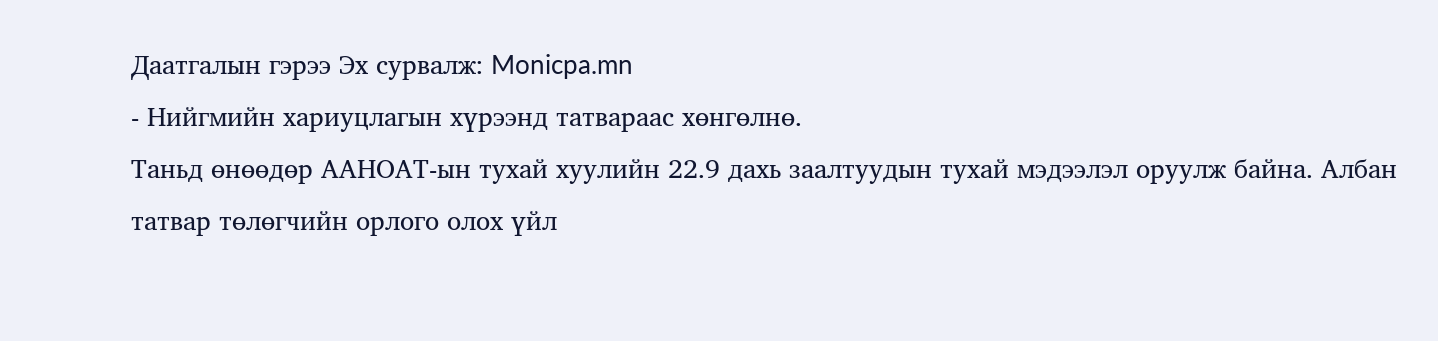Даатгалын гэрээ Эх сурвалж: Monicpa.mn
- Нийгмийн хариуцлагын хүрээнд татвараас хөнгөлнө.
Таньд өнөөдөр ААНОАТ-ын тухай хуулийн 22.9 дахь заалтуудын тухай мэдээлэл оруулж байна. Албан татвар төлөгчийн орлого олох үйл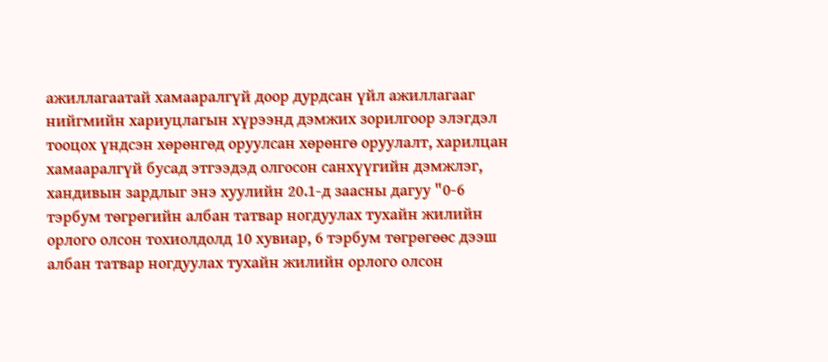ажиллагаатай хамааралгүй доор дурдсан үйл ажиллагааг нийгмийн хариуцлагын хүрээнд дэмжих зорилгоор элэгдэл тооцох үндсэн хөрөнгөд оруулсан хөрөнгө оруулалт, харилцан хамааралгүй бусад этгээдэд олгосон санхүүгийн дэмжлэг, хандивын зардлыг энэ хуулийн 20.1-д заасны дагуу "0-6 тэрбум төгрөгийн албан татвар ногдуулах тухайн жилийн орлого олсон тохиолдолд 10 хувиар, 6 тэрбум төгрөгөөс дээш албан татвар ногдуулах тухайн жилийн орлого олсон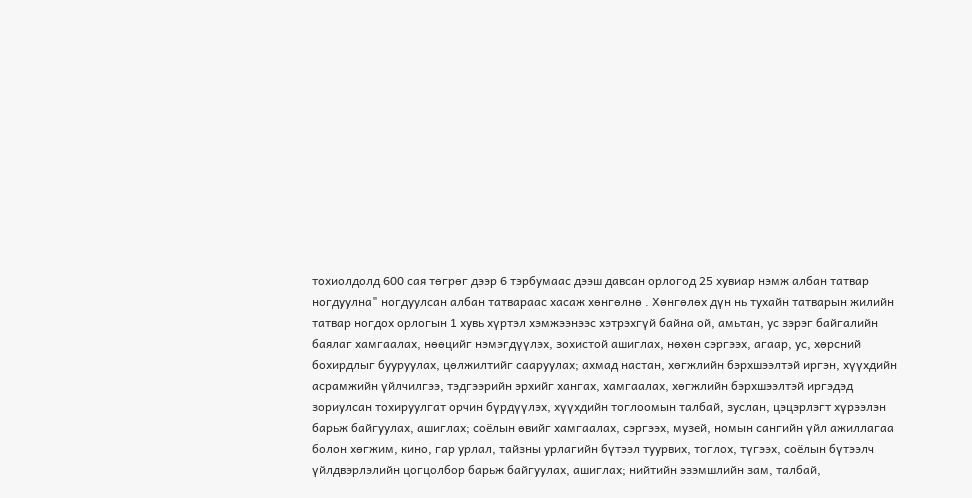тохиолдолд 600 сая төгрөг дээр 6 тэрбумаас дээш давсан орлогод 25 хувиар нэмж албан татвар ногдуулна" ногдуулсан албан татвараас хасаж хөнгөлнө . Хөнгөлөх дүн нь тухайн татварын жилийн татвар ногдох орлогын 1 хувь хүртэл хэмжээнээс хэтрэхгүй байна ой, амьтан, ус зэрэг байгалийн баялаг хамгаалах, нөөцийг нэмэгдүүлэх, зохистой ашиглах, нөхөн сэргээх, агаар, ус, хөрсний бохирдлыг бууруулах, цөлжилтийг сааруулах; ахмад настан, хөгжлийн бэрхшээлтэй иргэн, хүүхдийн асрамжийн үйлчилгээ, тэдгээрийн эрхийг хангах, хамгаалах, хөгжлийн бэрхшээлтэй иргэдэд зориулсан тохируулгат орчин бүрдүүлэх, хүүхдийн тоглоомын талбай, зуслан, цэцэрлэгт хүрээлэн барьж байгуулах, ашиглах; соёлын өвийг хамгаалах, сэргээх, музей, номын сангийн үйл ажиллагаа болон хөгжим, кино, гар урлал, тайзны урлагийн бүтээл туурвих, тоглох, түгээх, соёлын бүтээлч үйлдвэрлэлийн цогцолбор барьж байгуулах, ашиглах; нийтийн эзэмшлийн зам, талбай,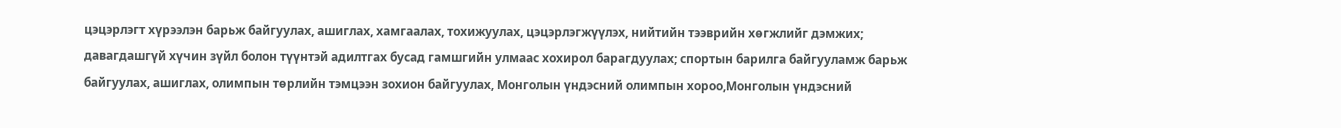цэцэрлэгт хүрээлэн барьж байгуулах, ашиглах, хамгаалах, тохижуулах, цэцэрлэгжүүлэх, нийтийн тээврийн хөгжлийг дэмжих; давагдашгүй хүчин зүйл болон түүнтэй адилтгах бусад гамшгийн улмаас хохирол барагдуулах; спортын барилга байгууламж барьж байгуулах, ашиглах, олимпын төрлийн тэмцээн зохион байгуулах, Монголын үндэсний олимпын хороо,Монголын үндэсний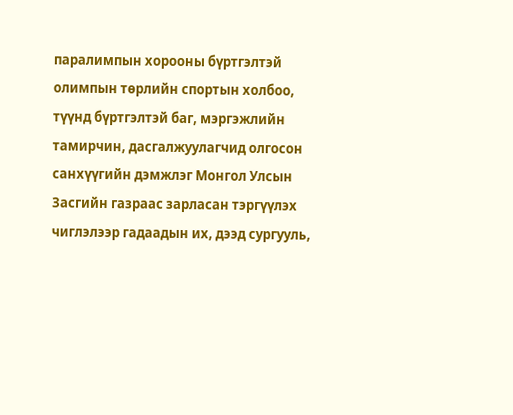паралимпын хорооны бүртгэлтэй олимпын төрлийн спортын холбоо, түүнд бүртгэлтэй баг, мэргэжлийн тамирчин, дасгалжуулагчид олгосон санхүүгийн дэмжлэг Монгол Улсын Засгийн газраас зарласан тэргүүлэх чиглэлээр гадаадын их, дээд сургууль,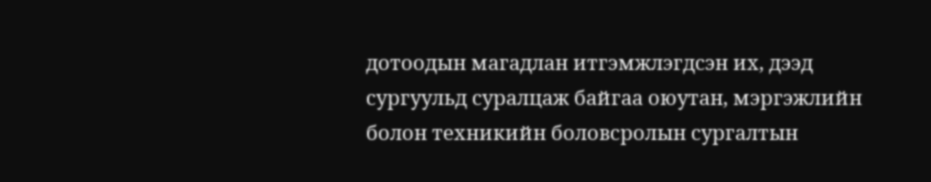дотоодын магадлан итгэмжлэгдсэн их, дээд сургуульд суралцаж байгаа оюутан, мэргэжлийн болон техникийн боловсролын сургалтын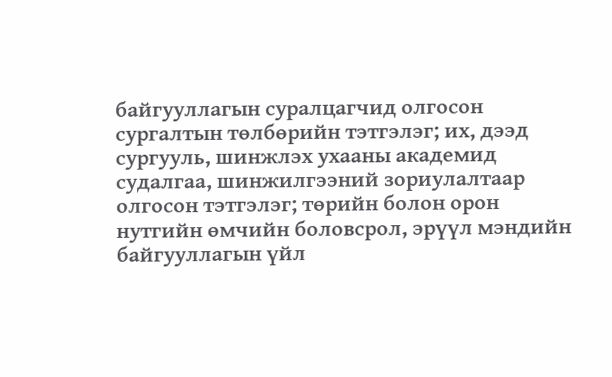байгууллагын суралцагчид олгосон сургалтын төлбөрийн тэтгэлэг; их, дээд сургууль, шинжлэх ухааны академид судалгаа, шинжилгээний зориулалтаар олгосон тэтгэлэг; төрийн болон орон нутгийн өмчийн боловсрол, эрүүл мэндийн байгууллагын үйл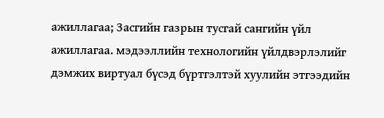ажиллагаа; Засгийн газрын тусгай сангийн үйл ажиллагаа. мэдээллийн технологийн үйлдвэрлэлийг дэмжих виртуал бүсэд бүртгэлтэй хуулийн этгээдийн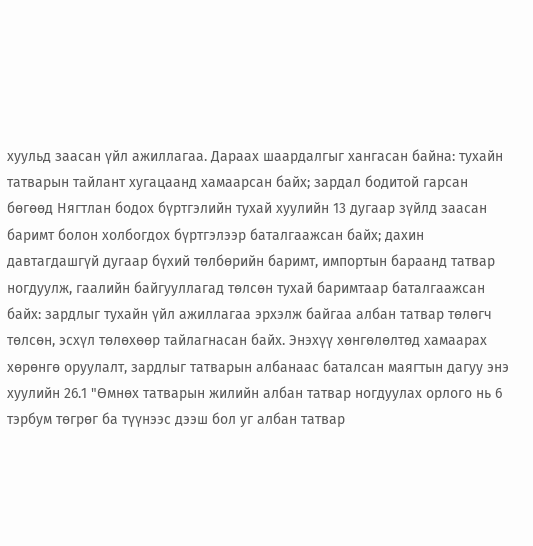хуульд заасан үйл ажиллагаа. Дараах шаардалгыг хангасан байна: тухайн татварын тайлант хугацаанд хамаарсан байх; зардал бодитой гарсан бөгөөд Нягтлан бодох бүртгэлийн тухай хуулийн 13 дугаар зүйлд заасан баримт болон холбогдох бүртгэлээр баталгаажсан байх; дахин давтагдашгүй дугаар бүхий төлбөрийн баримт, импортын бараанд татвар ногдуулж, гаалийн байгууллагад төлсөн тухай баримтаар баталгаажсан байх: зардлыг тухайн үйл ажиллагаа эрхэлж байгаа албан татвар төлөгч төлсөн, эсхүл төлөхөөр тайлагнасан байх. Энэхүү хөнгөлөлтөд хамаарах хөрөнгө оруулалт, зардлыг татварын албанаас баталсан маягтын дагуу энэ хуулийн 26.1 "Өмнөх татварын жилийн албан татвар ногдуулах орлого нь 6 тэрбум төгрөг ба түүнээс дээш бол уг албан татвар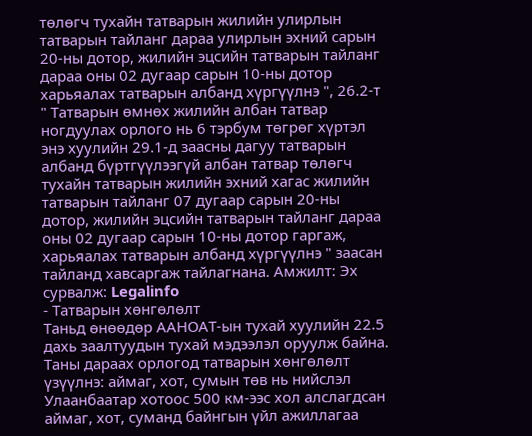төлөгч тухайн татварын жилийн улирлын татварын тайланг дараа улирлын эхний сарын 20-ны дотор, жилийн эцсийн татварын тайланг дараа оны 02 дугаар сарын 10-ны дотор харьяалах татварын албанд хүргүүлнэ ", 26.2-т " Татварын өмнөх жилийн албан татвар ногдуулах орлого нь 6 тэрбум төгрөг хүртэл энэ хуулийн 29.1-д заасны дагуу татварын албанд бүртгүүлээгүй албан татвар төлөгч тухайн татварын жилийн эхний хагас жилийн татварын тайланг 07 дугаар сарын 20-ны дотор, жилийн эцсийн татварын тайланг дараа оны 02 дугаар сарын 10-ны дотор гаргаж, харьяалах татварын албанд хүргүүлнэ " заасан тайланд хавсаргаж тайлагнана. Амжилт: Эх сурвалж: Legalinfo
- Татварын хөнгөлөлт
Таньд өнөөдөр ААНОАТ-ын тухай хуулийн 22.5 дахь заалтуудын тухай мэдээлэл оруулж байна. Таны дараах орлогод татварын хөнгөлөлт үзүүлнэ: аймаг, хот, сумын төв нь нийслэл Улаанбаатар хотоос 500 км-ээс хол алслагдсан аймаг, хот, суманд байнгын үйл ажиллагаа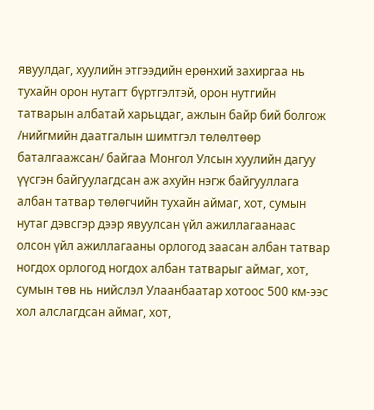явуулдаг, хуулийн этгээдийн ерөнхий захиргаа нь тухайн орон нутагт бүртгэлтэй, орон нутгийн татварын албатай харьцдаг, ажлын байр бий болгож /нийгмийн даатгалын шимтгэл төлөлтөөр баталгаажсан/ байгаа Монгол Улсын хуулийн дагуу үүсгэн байгуулагдсан аж ахуйн нэгж байгууллага албан татвар төлөгчийн тухайн аймаг, хот, сумын нутаг дэвсгэр дээр явуулсан үйл ажиллагаанаас олсон үйл ажиллагааны орлогод заасан албан татвар ногдох орлогод ногдох албан татварыг аймаг, хот, сумын төв нь нийслэл Улаанбаатар хотоос 500 км-ээс хол алслагдсан аймаг, хот,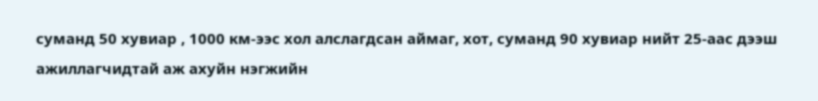суманд 50 хувиар , 1000 км-ээс хол алслагдсан аймаг, хот, суманд 90 хувиар нийт 25-аас дээш ажиллагчидтай аж ахуйн нэгжийн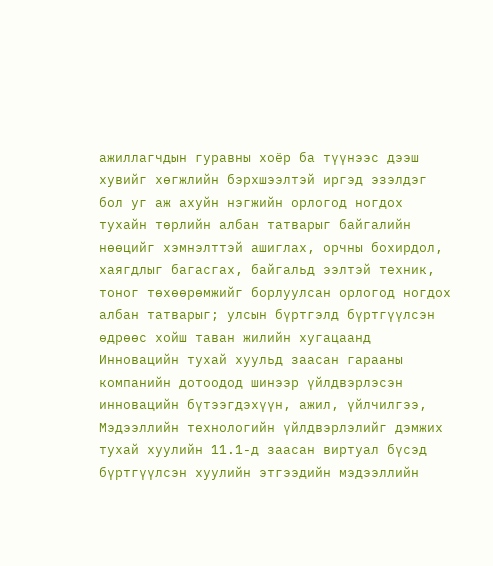ажиллагчдын гуравны хоёр ба түүнээс дээш хувийг хөгжлийн бэрхшээлтэй иргэд эзэлдэг бол уг аж ахуйн нэгжийн орлогод ногдох тухайн төрлийн албан татварыг байгалийн нөөцийг хэмнэлттэй ашиглах, орчны бохирдол, хаягдлыг багасгах, байгальд ээлтэй техник, тоног төхөөрөмжийг борлуулсан орлогод ногдох албан татварыг; улсын бүртгэлд бүртгүүлсэн өдрөөс хойш таван жилийн хугацаанд Инновацийн тухай хуульд заасан гарааны компанийн дотоодод шинээр үйлдвэрлэсэн инновацийн бүтээгдэхүүн, ажил, үйлчилгээ, Мэдээллийн технологийн үйлдвэрлэлийг дэмжих тухай хуулийн 11.1-д заасан виртуал бүсэд бүртгүүлсэн хуулийн этгээдийн мэдээллийн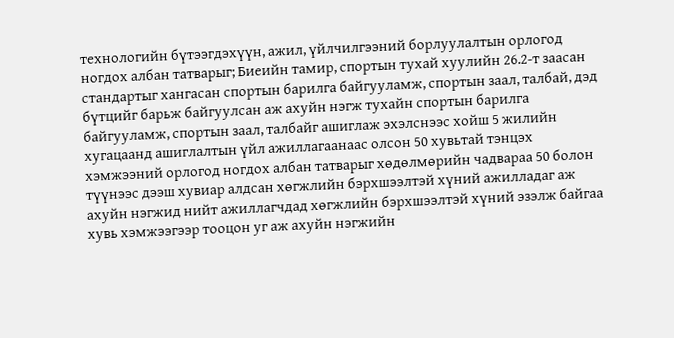технологийн бүтээгдэхүүн, ажил, үйлчилгээний борлуулалтын орлогод ногдох албан татварыг; Биеийн тамир, спортын тухай хуулийн 26.2-т заасан стандартыг хангасан спортын барилга байгууламж, спортын заал, талбай, дэд бүтцийг барьж байгуулсан аж ахуйн нэгж тухайн спортын барилга байгууламж, спортын заал, талбайг ашиглаж эхэлснээс хойш 5 жилийн хугацаанд ашиглалтын үйл ажиллагаанаас олсон 50 хувьтай тэнцэх хэмжээний орлогод ногдох албан татварыг хөдөлмөрийн чадвараа 50 болон түүнээс дээш хувиар алдсан хөгжлийн бэрхшээлтэй хүний ажилладаг аж ахуйн нэгжид нийт ажиллагчдад хөгжлийн бэрхшээлтэй хүний эзэлж байгаа хувь хэмжээгээр тооцон уг аж ахуйн нэгжийн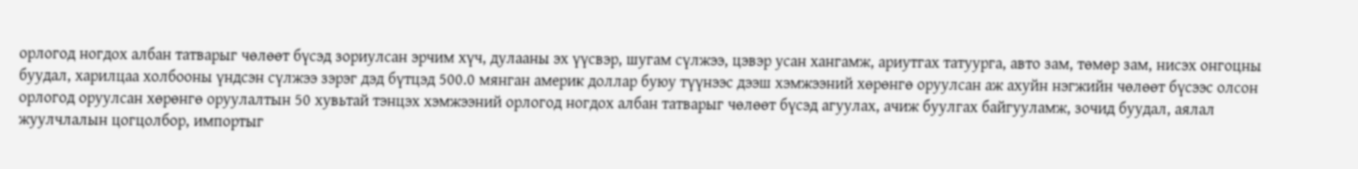орлогод ногдох албан татварыг чөлөөт бүсэд зориулсан эрчим хүч, дулааны эх үүсвэр, шугам сүлжээ, цэвэр усан хангамж, ариутгах татуурга, авто зам, төмөр зам, нисэх онгоцны буудал, харилцаа холбооны үндсэн сүлжээ зэрэг дэд бүтцэд 500.0 мянган америк доллар буюу түүнээс дээш хэмжээний хөрөнгө оруулсан аж ахуйн нэгжийн чөлөөт бүсээс олсон орлогод оруулсан хөрөнгө оруулалтын 50 хувьтай тэнцэх хэмжээний орлогод ногдох албан татварыг чөлөөт бүсэд агуулах, ачиж буулгах байгууламж, зочид буудал, аялал жуулчлалын цогцолбор, импортыг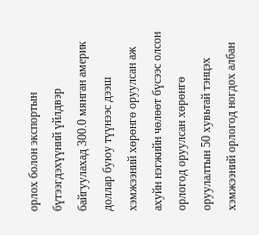орлох болон экспортын бүтээгдэхүүний үйлдвэр байгуулахад 300.0 мянган америк доллар буюу түүнээс дээш хэмжээний хөрөнгө оруулсан аж ахуйн нэгжийн чөлөөт бүсээс олсон орлогод оруулсан хөрөнгө оруулалтын 50 хувьтай тэнцэх хэмжээний орлогод ногдох албан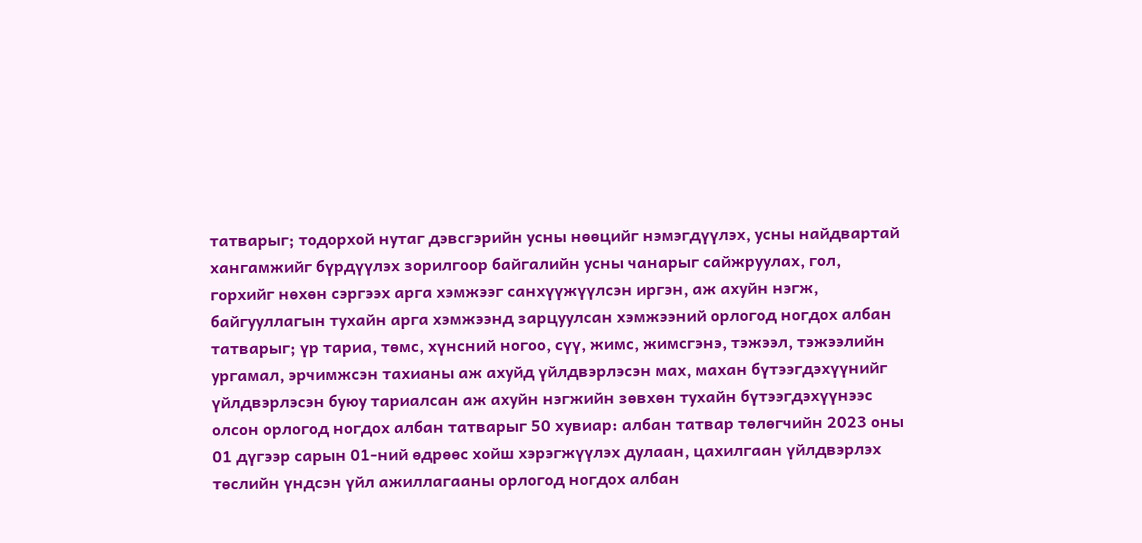татварыг; тодорхой нутаг дэвсгэрийн усны нөөцийг нэмэгдүүлэх, усны найдвартай хангамжийг бүрдүүлэх зорилгоор байгалийн усны чанарыг сайжруулах, гол, горхийг нөхөн сэргээх арга хэмжээг санхүүжүүлсэн иргэн, аж ахуйн нэгж, байгууллагын тухайн арга хэмжээнд зарцуулсан хэмжээний орлогод ногдох албан татварыг; үр тариа, төмс, хүнсний ногоо, сүү, жимс, жимсгэнэ, тэжээл, тэжээлийн ургамал, эрчимжсэн тахианы аж ахуйд үйлдвэрлэсэн мах, махан бүтээгдэхүүнийг үйлдвэрлэсэн буюу тариалсан аж ахуйн нэгжийн зөвхөн тухайн бүтээгдэхүүнээс олсон орлогод ногдох албан татварыг 50 хувиар: албан татвар төлөгчийн 2023 оны 01 дүгээр сарын 01-ний өдрөөс хойш хэрэгжүүлэх дулаан, цахилгаан үйлдвэрлэх төслийн үндсэн үйл ажиллагааны орлогод ногдох албан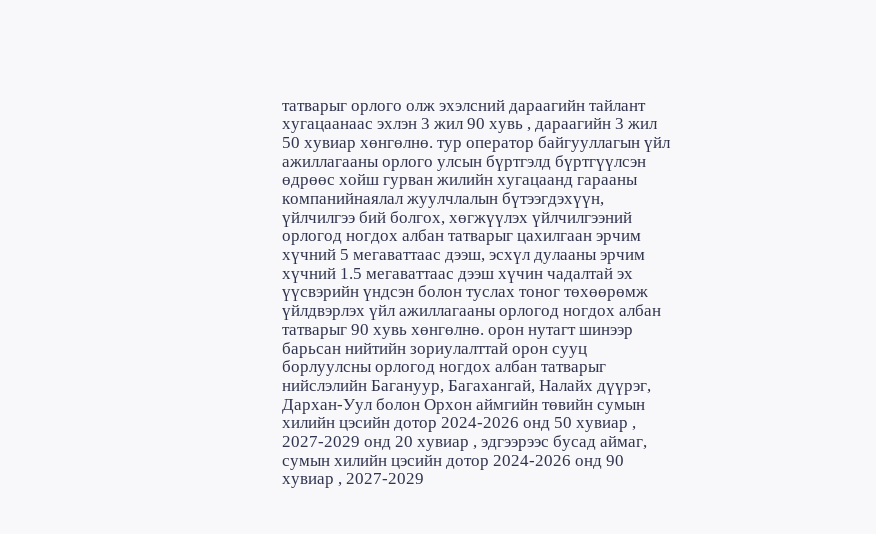татварыг орлого олж эхэлсний дараагийн тайлант хугацаанаас эхлэн 3 жил 90 хувь , дараагийн 3 жил 50 хувиар хөнгөлнө. тур оператор байгууллагын үйл ажиллагааны орлого улсын бүртгэлд бүртгүүлсэн өдрөөс хойш гурван жилийн хугацаанд гарааны компанийнаялал жуулчлалын бүтээгдэхүүн, үйлчилгээ бий болгох, хөгжүүлэх үйлчилгээний орлогод ногдох албан татварыг цахилгаан эрчим хүчний 5 мегаваттаас дээш, эсхүл дулааны эрчим хүчний 1.5 мегаваттаас дээш хүчин чадалтай эх үүсвэрийн үндсэн болон туслах тоног төхөөрөмж үйлдвэрлэх үйл ажиллагааны орлогод ногдох албан татварыг 90 хувь хөнгөлнө. oрон нутагт шинээр барьсан нийтийн зориулалттай орон сууц борлуулсны орлогод ногдох албан татварыг нийслэлийн Багануур, Багахангай, Налайх дүүрэг, Дархан-Уул болон Орхон аймгийн төвийн сумын хилийн цэсийн дотор 2024-2026 онд 50 хувиар , 2027-2029 онд 20 хувиар , эдгээрээс бусад аймаг, сумын хилийн цэсийн дотор 2024-2026 онд 90 хувиар , 2027-2029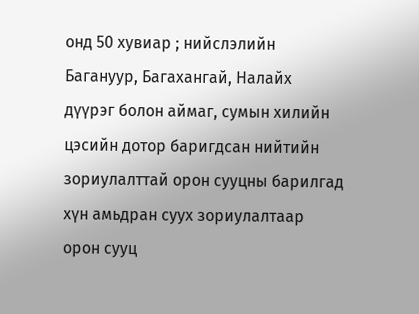онд 50 хувиар ; нийслэлийн Багануур, Багахангай, Налайх дүүрэг болон аймаг, сумын хилийн цэсийн дотор баригдсан нийтийн зориулалттай орон сууцны барилгад хүн амьдран суух зориулалтаар орон сууц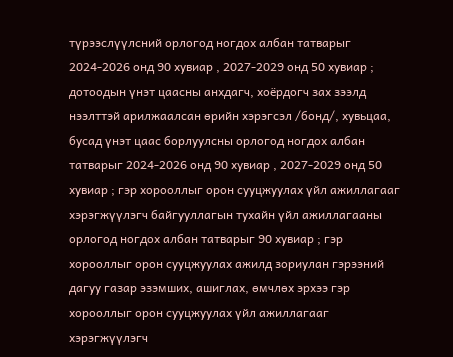түрээслүүлсний орлогод ногдох албан татварыг 2024-2026 онд 90 хувиар , 2027-2029 онд 50 хувиар ; дотоодын үнэт цаасны анхдагч, хоёрдогч зах зээлд нээлттэй арилжаалсан өрийн хэрэгсэл /бонд/, хувьцаа, бусад үнэт цаас борлуулсны орлогод ногдох албан татварыг 2024-2026 онд 90 хувиар , 2027-2029 онд 50 хувиар ; гэр хорооллыг орон сууцжуулах үйл ажиллагааг хэрэгжүүлэгч байгууллагын тухайн үйл ажиллагааны орлогод ногдох албан татварыг 90 хувиар ; гэр хорооллыг орон сууцжуулах ажилд зориулан гэрээний дагуу газар эзэмших, ашиглах, өмчлөх эрхээ гэр хорооллыг орон сууцжуулах үйл ажиллагааг хэрэгжүүлэгч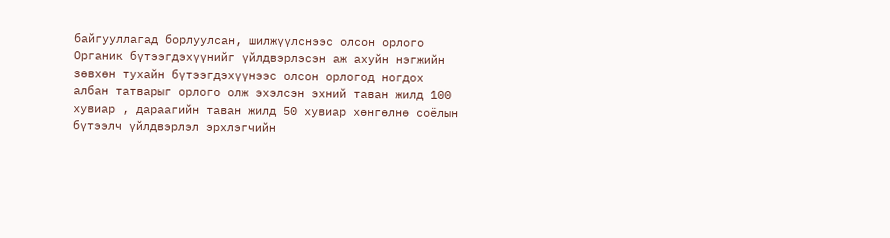байгууллагад борлуулсан, шилжүүлснээс олсон орлого Органик бүтээгдэхүүнийг үйлдвэрлэсэн аж ахуйн нэгжийн зөвхөн тухайн бүтээгдэхүүнээс олсон орлогод ногдох албан татварыг орлого олж эхэлсэн эхний таван жилд 100 хувиар , дараагийн таван жилд 50 хувиар хөнгөлнө соёлын бүтээлч үйлдвэрлэл эрхлэгчийн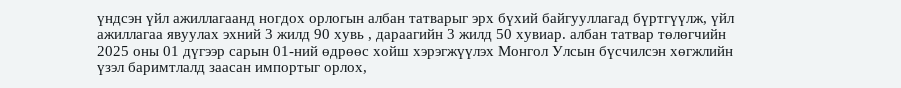үндсэн үйл ажиллагаанд ногдох орлогын албан татварыг эрх бүхий байгууллагад бүртгүүлж, үйл ажиллагаа явуулах эхний 3 жилд 90 хувь , дараагийн 3 жилд 50 хувиар. албан татвар төлөгчийн 2025 оны 01 дүгээр сарын 01-ний өдрөөс хойш хэрэгжүүлэх Монгол Улсын бүсчилсэн хөгжлийн үзэл баримтлалд заасан импортыг орлох,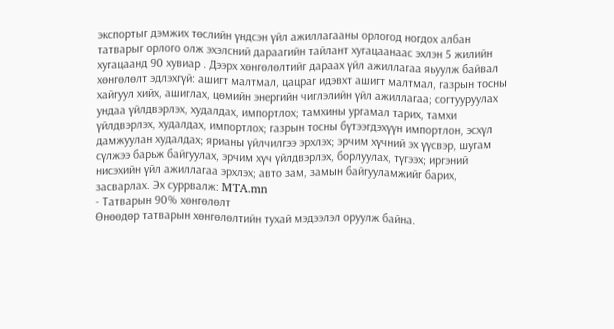экспортыг дэмжих төслийн үндсэн үйл ажиллагааны орлогод ногдох албан татварыг орлого олж эхэлсний дараагийн тайлант хугацаанаас эхлэн 5 жилийн хугацаанд 90 хувиар . Дээрх хөнгөлөлтийг дараах үйл ажиллагаа яьуулж байвал хөнгөлөлт эдлэхгүй: ашигт малтмал, цацраг идэвхт ашигт малтмал, газрын тосны хайгуул хийх, ашиглах, цөмийн энергийн чиглэлийн үйл ажиллагаа; согтууруулах ундаа үйлдвэрлэх, худалдах, импортлох; тамхины ургамал тарих, тамхи үйлдвэрлэх, худалдах, импортлох; газрын тосны бүтээгдэхүүн импортлон, эсхүл дамжуулан худалдах; ярианы үйлчилгээ эрхлэх; эрчим хүчний эх үүсвэр, шугам сүлжээ барьж байгуулах, эрчим хүч үйлдвэрлэх, борлуулах, түгээх; иргэний нисэхийн үйл ажиллагаа эрхлэх; авто зам, замын байгууламжийг барих, засварлах. Эх суррвалж: MTA.mn
- Татварын 90% хөнгөлөлт
Өнөөдөр татварын хөнгөлөлтийн тухай мэдээлэл оруулж байна.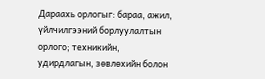Дараахь орлогыг: бараа, ажил, үйлчилгээний борлуулалтын орлого; техникийн, удирдлагын, зөвлөхийн болон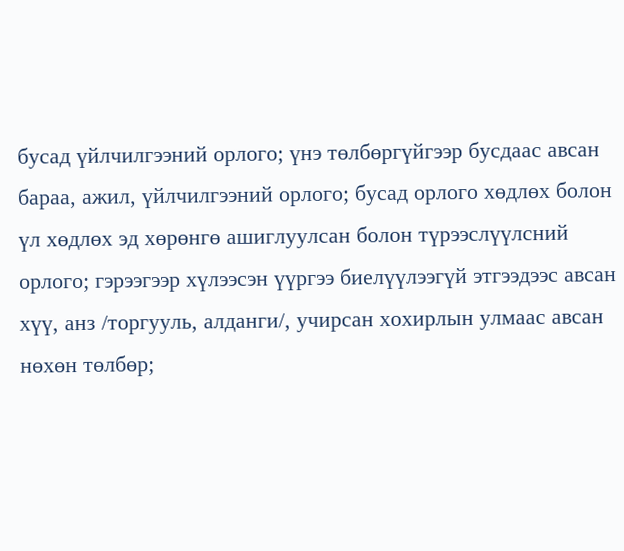бусад үйлчилгээний орлого; үнэ төлбөргүйгээр бусдаас авсан бараа, ажил, үйлчилгээний орлого; бусад орлого хөдлөх болон үл хөдлөх эд хөрөнгө ашиглуулсан болон түрээслүүлсний орлого; гэрээгээр хүлээсэн үүргээ биелүүлээгүй этгээдээс авсан хүү, анз /торгууль, алданги/, учирсан хохирлын улмаас авсан нөхөн төлбөр;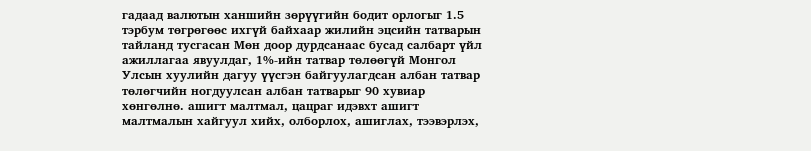гадаад валютын ханшийн зөрүүгийн бодит орлогыг 1.5 тэрбум төгрөгөөс ихгүй байхаар жилийн эцсийн татварын тайланд тусгасан Мөн доор дурдсанаас бусад салбарт үйл ажиллагаа явуулдаг, 1%-ийн татвар төлөөгүй Монгол Улсын хуулийн дагуу үүсгэн байгуулагдсан албан татвар төлөгчийн ногдуулсан албан татварыг 90 хувиар хөнгөлнө. ашигт малтмал, цацраг идэвхт ашигт малтмалын хайгуул хийх, олборлох, ашиглах, тээвэрлэх,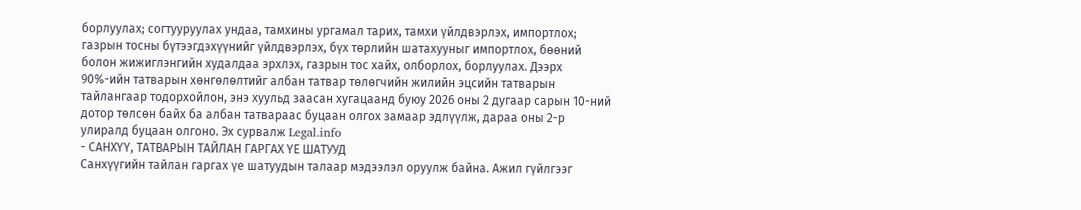борлуулах; согтууруулах ундаа, тамхины ургамал тарих, тамхи үйлдвэрлэх, импортлох; газрын тосны бүтээгдэхүүнийг үйлдвэрлэх, бүх төрлийн шатахууныг импортлох, бөөний болон жижиглэнгийн худалдаа эрхлэх, газрын тос хайх, олборлох, борлуулах. Дээрх 90%-ийн татварын хөнгөлөлтийг албан татвар төлөгчийн жилийн эцсийн татварын тайлангаар тодорхойлон, энэ хуульд заасан хугацаанд буюу 2026 оны 2 дугаар сарын 10-ний дотор төлсөн байх ба албан татвараас буцаан олгох замаар эдлүүлж, дараа оны 2-р улиралд буцаан олгоно. Эх сурвалж Legal.info
- САНХҮҮ, ТАТВАРЫН ТАЙЛАН ГАРГАХ ҮЕ ШАТУУД
Санхүүгийн тайлан гаргах үе шатуудын талаар мэдээлэл оруулж байна. Ажил гүйлгээг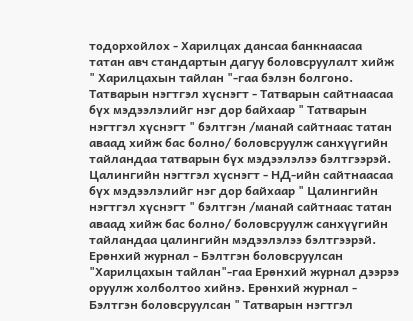тодорхойлох - Харилцах дансаа банкнаасаа татан авч стандартын дагуу боловсруулалт хийж " Харилцахын тайлан "-гаа бэлэн болгоно. Татварын нэгтгэл хүснэгт - Татварын сайтнаасаа бүх мэдээлэлийг нэг дор байхаар " Татварын нэгтгэл хүснэгт " бэлтгэн /манай сайтнаас татан аваад хийж бас болно/ боловсруулж санхүүгийн тайландаа татварын бүх мэдээлэлээ бэлтгээрэй. Цалингийн нэгтгэл хүснэгт - НД-ийн сайтнаасаа бүх мэдээлэлийг нэг дор байхаар " Цалингийн нэгтгэл хүснэгт " бэлтгэн /манай сайтнаас татан аваад хийж бас болно/ боловсруулж санхүүгийн тайландаа цалингийн мэдээлэлээ бэлтгээрэй. Ерөнхий журнал - Бэлтгэн боловсруулсан "Харилцахын тайлан"-гаа Ерөнхий журнал дээрээ оруулж холболтоо хийнэ. Ерөнхий журнал - Бэлтгэн боловсруулсан " Татварын нэгтгэл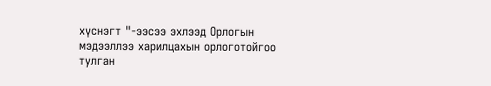хүснэгт "-ээсээ эхлээд Орлогын мэдээллээ харилцахын орлоготойгоо тулган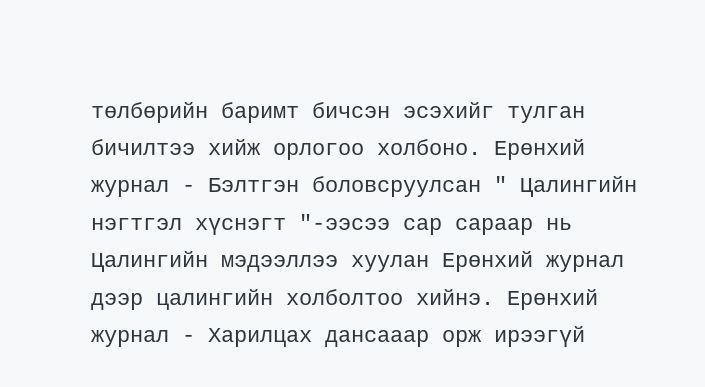төлбөрийн баримт бичсэн эсэхийг тулган бичилтээ хийж орлогоо холбоно. Ерөнхий журнал - Бэлтгэн боловсруулсан " Цалингийн нэгтгэл хүснэгт "-ээсээ сар сараар нь Цалингийн мэдээллээ хуулан Ерөнхий журнал дээр цалингийн холболтоо хийнэ. Ерөнхий журнал - Харилцах дансааар орж ирээгүй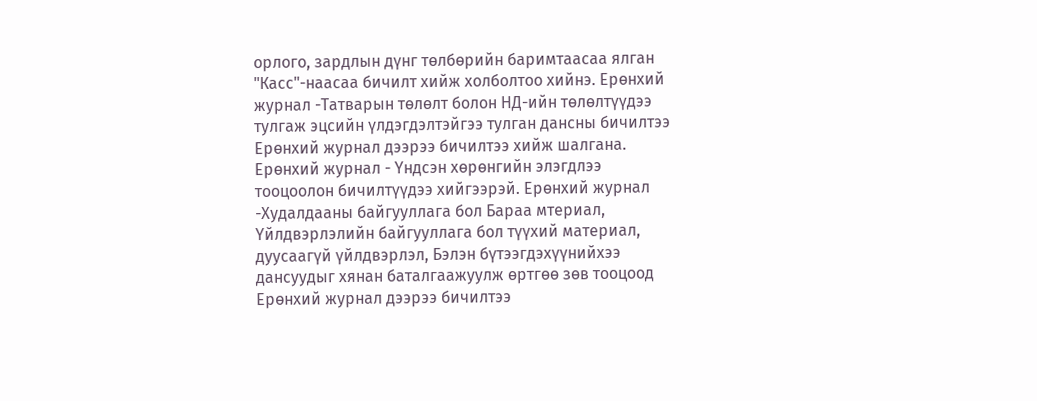орлого, зардлын дүнг төлбөрийн баримтаасаа ялган "Касс"-наасаа бичилт хийж холболтоо хийнэ. Ерөнхий журнал -Татварын төлөлт болон НД-ийн төлөлтүүдээ тулгаж эцсийн үлдэгдэлтэйгээ тулган дансны бичилтээ Ерөнхий журнал дээрээ бичилтээ хийж шалгана. Ерөнхий журнал - Үндсэн хөрөнгийн элэгдлээ тооцоолон бичилтүүдээ хийгээрэй. Ерөнхий журнал -Худалдааны байгууллага бол Бараа мтериал, Үйлдвэрлэлийн байгууллага бол түүхий материал, дуусаагүй үйлдвэрлэл, Бэлэн бүтээгдэхүүнийхээ дансуудыг хянан баталгаажуулж өртгөө зөв тооцоод Ерөнхий журнал дээрээ бичилтээ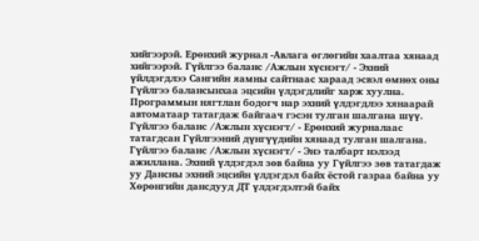хийгээрэй. Ерөнхий журнал -Авлага өглөгийн хаалтаа хянаад хийгээрэй. Гүйлгээ баланс /Ажлын хүснэгт/ - Эхний үйлдэгдлээ Сангийн яамны сайтнаас хараад эсвэл өмнөх оны Гүйлгээ балансынхаа эцсийн үлдэгдлийг харж хуулна. Программын нягтлан бодогч нар эхний үлдэгдлээ хянаарай автоматаар татагдаж байгаач гэсэн тулган шалгана шүү. Гүйлгээ баланс /Ажлын хүснэгт/ - Ерөнхий журналаас татагдсан Гүйлгээний дүнгүүдийн хянаад тулган шалгана. Гүйлгээ баланс /Ажлын хүснэгт/ - Энэ талбарт нэлээд ажиллана. Эхний үлдэгдэл зөв байна уу Гүйлгээ зөв татагдаж уу Дансны эхний эцсийн үлдэгдэл байх ёстой газраа байна уу Хөрөнгийн дансдууд ДТ үлдэгдэлтэй байх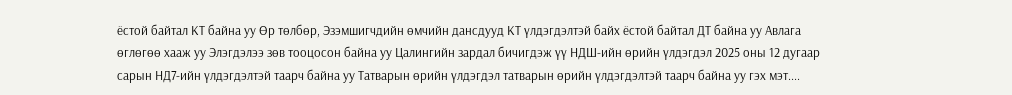ёстой байтал КТ байна уу Өр төлбөр, Эзэмшигчдийн өмчийн дансдууд КТ үлдэгдэлтэй байх ёстой байтал ДТ байна уу Авлага өглөгөө хааж уу Элэгдэлээ зөв тооцосон байна уу Цалингийн зардал бичигдэж үү НДШ-ийн өрийн үлдэгдэл 2025 оны 12 дугаар сарын НД7-ийн үлдэгдэлтэй таарч байна уу Татварын өрийн үлдэгдэл татварын өрийн үлдэгдэлтэй таарч байна уу гэх мэт....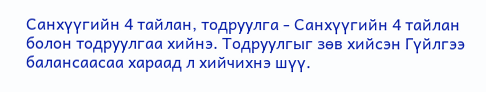Санхүүгийн 4 тайлан, тодруулга - Санхүүгийн 4 тайлан болон тодруулгаа хийнэ. Тодруулгыг зөв хийсэн Гүйлгээ балансаасаа хараад л хийчихнэ шүү.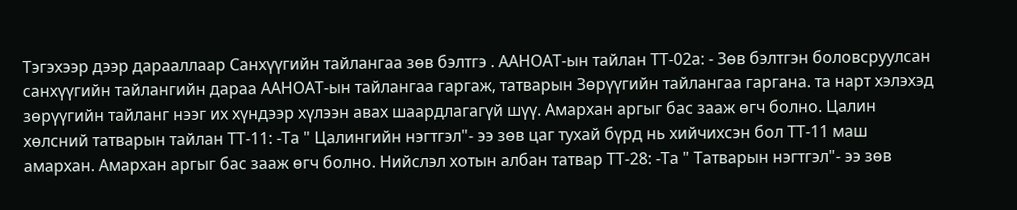Тэгэхээр дээр дарааллаар Санхүүгийн тайлангаа зөв бэлтгэ . ААНОАТ-ын тайлан ТТ-02а: - Зөв бэлтгэн боловсруулсан санхүүгийн тайлангийн дараа ААНОАТ-ын тайлангаа гаргаж, татварын Зөрүүгийн тайлангаа гаргана. та нарт хэлэхэд зөрүүгийн тайланг нээг их хүндээр хүлээн авах шаардлагагүй шүү. Амархан аргыг бас зааж өгч болно. Цалин хөлсний татварын тайлан ТТ-11: -Та " Цалингийн нэгтгэл"- ээ зөв цаг тухай бүрд нь хийчихсэн бол ТТ-11 маш амархан. Амархан аргыг бас зааж өгч болно. Нийслэл хотын албан татвар ТТ-28: -Та " Татварын нэгтгэл"- ээ зөв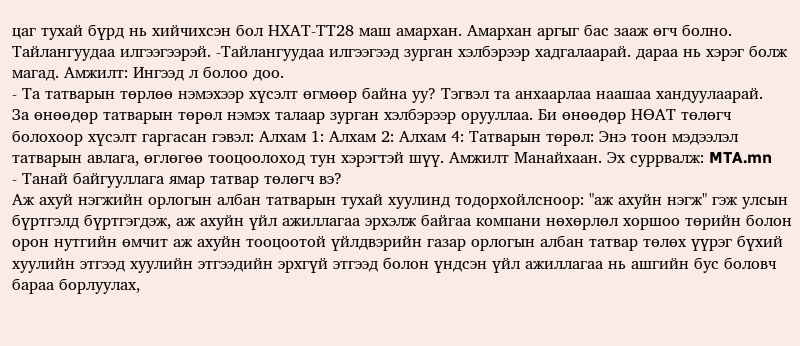цаг тухай бүрд нь хийчихсэн бол НХАТ-ТТ28 маш амархан. Амархан аргыг бас зааж өгч болно. Тайлангуудаа илгээгээрэй. -Тайлангуудаа илгээгээд зурган хэлбэрээр хадгалаарай. дараа нь хэрэг болж магад. Амжилт: Ингээд л болоо доо.
- Та татварын төрлөө нэмэхээр хүсэлт өгмөөр байна уу? Тэгвэл та анхаарлаа наашаа хандуулаарай.
За өнөөдөр татварын төрөл нэмэх талаар зурган хэлбэрээр орууллаа. Би өнөөдөр НӨАТ төлөгч болохоор хүсэлт гаргасан гэвэл: Алхам 1: Алхам 2: Алхам 4: Татварын төрөл: Энэ тоон мэдээлэл татварын авлага, өглөгөө тооцоолоход тун хэрэгтэй шүү. Амжилт Манайхаан. Эх суррвалж: MTA.mn
- Танай байгууллага ямар татвар төлөгч вэ?
Аж ахуй нэгжийн орлогын албан татварын тухай хуулинд тодорхойлсноор: "аж ахуйн нэгж" гэж улсын бүртгэлд бүртгэгдэж, аж ахуйн үйл ажиллагаа эрхэлж байгаа компани нөхөрлөл хоршоо төрийн болон орон нутгийн өмчит аж ахуйн тооцоотой үйлдвэрийн газар орлогын албан татвар төлөх үүрэг бүхий хуулийн этгээд хуулийн этгээдийн эрхгүй этгээд болон үндсэн үйл ажиллагаа нь ашгийн бус боловч бараа борлуулах,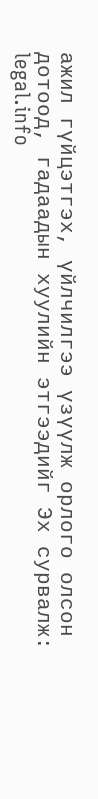ажил гүйцэтгэх, үйлчилгээ үзүүлж орлого олсон дотоод, гадаадын хуулийн этгээдийг Эх сурвалж: legal.info